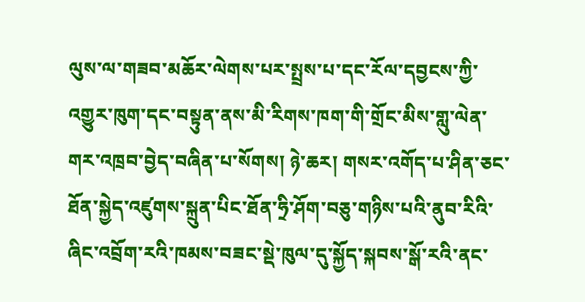ལུས་ལ་གཟབ་མཆོར་ལེགས་པར་སྤྲས་པ་དང་རོལ་དབྱངས་ཀྱི་འགྱུར་ཁུག་དང་བསྟུན་ནས་མི་རིགས་ཁག་གི་གྲོང་མིས་གླུ་ལེན་གར་འཁྲབ་བྱེད་བཞིན་པ་སོགས། ཉེ་ཆར། གསར་འགོད་པ་ཤིན་ཅང་ཐོན་སྐྱེད་འཛུགས་སྐྲུན་པིང་ཐོན་ཧྲི་ཤོག་བཅུ་གཉིས་པའི་ནུབ་རིའི་ཞིང་འབྲོག་རའི་ཁམས་བཟང་སྡེ་ཁུལ་དུ་སྐྱོད་སྐབས་སྒོ་རའི་ནང་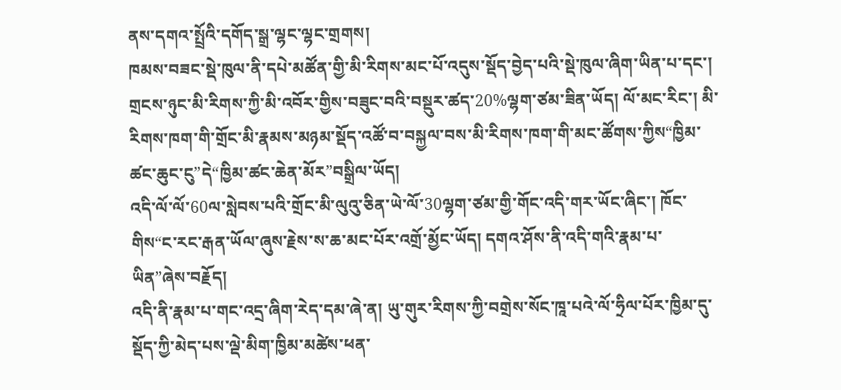ནས་དགའ་སྤྲོའི་དགོད་སྒྲ་ལྷང་ལྷང་གྲགས།
ཁམས་བཟང་སྡེ་ཁུལ་ནི་དཔེ་མཚོན་གྱི་མི་རིགས་མང་པོ་འདུས་སྡོད་བྱེད་པའི་སྡེ་ཁུལ་ཞིག་ཡིན་པ་དང་། གྲངས་ཉུང་མི་རིགས་ཀྱི་མི་འབོར་གྱིས་བཟུང་བའི་བསྡུར་ཚད་20%ལྷག་ཙམ་ཟིན་ཡོད། ལོ་མང་རིང་། མི་རིགས་ཁག་གི་གྲོང་མི་རྣམས་མཉམ་སྡོད་འཚོ་བ་བསྐྱལ་བས་མི་རིགས་ཁག་གི་མང་ཚོགས་ཀྱིས“ཁྱིམ་ཚང་ཆུང་ངུ”དེ“ཁྱིམ་ཚང་ཆེན་མོར”བསྒྲིལ་ཡོད།
འདི་ལོ་ལོ་60ལ་སླེབས་པའི་གྲོང་མི་ལུའུ་ཅིན་ཡེ་ལོ་30ལྷག་ཙམ་གྱི་གོང་འདི་གར་ཡོང་ཞིང་། ཁོང་གིས“ང་རང་རྒན་ཡོལ་ཞུས་རྗེས་ས་ཆ་མང་པོར་འགྲོ་མྱོང་ཡོད། དགའ་ཤོས་ནི་འདི་གའི་རྣམ་པ་ཡིན”ཞེས་བརྗོད།
འདི་ནི་རྣམ་པ་གང་འདྲ་ཞིག་རེད་དམ་ཞེ་ན། ཡུ་གུར་རིགས་ཀྱི་བགྲེས་སོང་ཁཱ་པའེ་ལོ་ཧྲིལ་པོར་ཁྱིམ་དུ་སྡོད་ཀྱི་མེད་པས་ལྡེ་མིག་ཁྱིམ་མཚེས་ཕན་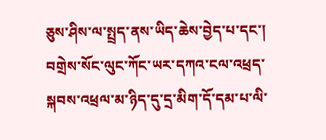ཅུས་ཤིས་ལ་སྤྲད་ནས་ཡིད་ཆེས་བྱེད་པ་དང་། བགྲེས་སོང་ལུང་ཀོང་ཡར་དཀའ་ངལ་འཕྲད་སྐབས་འཕྲལ་མ་ཉིད་དུ་དྲ་མིག་དོ་དམ་པ་ལི་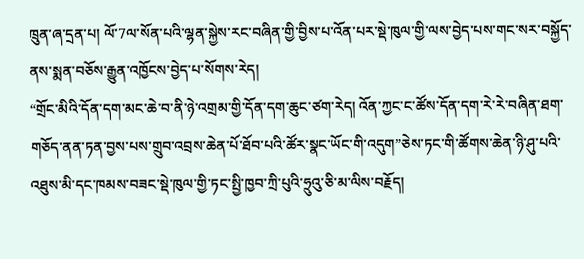ཁྲུན་ཞ་དྲན་པ། ལོ་7ལ་སོན་པའི་ལྷན་སྐྱེས་རང་བཞིན་གྱི་བྱིས་པ་འོན་པར་སྡེ་ཁུལ་གྱི་ལས་བྱེད་པས་གང་སར་བསྐྱོད་ནས་སྨན་བཅོས་རྒྱུན་འཁྱོངས་བྱེད་པ་སོགས་རེད།
“གྲོང་མིའི་དོན་དག་མང་ཆེ་བ་ནི་ཉེ་འགྲམ་གྱི་དོན་དག་ཆུང་ཙག་རེད། འོན་ཀྱང་ང་ཚོས་དོན་དག་རེ་རེ་བཞིན་ཐག་གཅོད་ནན་ཏན་བྱས་པས་གྲུབ་འབྲས་ཆེན་པོ་ཐོབ་པའི་ཚོར་སྣང་ཡོང་གི་འདུག”ཅེས་ཏང་གི་ཚོགས་ཆེན་ཉི་ཤུ་པའི་འཐུས་མི་དང་ཁམས་བཟང་སྡེ་ཁུལ་གྱི་ཏང་སྤྱི་ཁྱབ་ཀྲི་པུའི་ཧྲུའུ་ཅི་མ་ལིས་བརྗོད།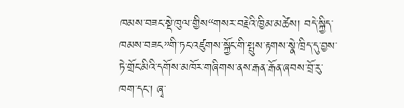ཁམས་བཟང་སྡེ་ཁུལ་གྱིས“གསར་བརྗེའི་ཁྱིམ་མཚེས། བདེ་སྐྱིད་ཁམས་བཟང”གི་ཏང་འཛུགས་སྐྱོང་གི་སྤུས་རྟགས་སྣེ་ཁྲིད་དུ་བྱས་ཏེ་གྲོང་མིའི་དགོས་མཁོར་གཞིགས་ནས་རྒན་རྒོན་ཞབས་བྲོ་རུ་ཁག་དང་། ཞྭ་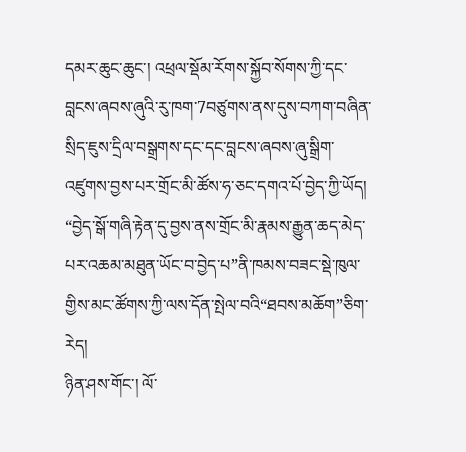དམར་ཆུང་ཆུང་། འཕྲལ་སྡོམ་རོགས་སྐྱོབ་སོགས་ཀྱི་དང་བླངས་ཞབས་ཞུའི་རུ་ཁག་7བཙུགས་ནས་དུས་བཀག་བཞིན་སྲིད་ཇུས་དྲིལ་བསྒྲགས་དང་དང་བླངས་ཞབས་ཞུ་སྒྲིག་འཛུགས་བྱས་པར་གྲོང་མི་ཚོས་ཧ་ཅང་དགའ་པོ་བྱེད་ཀྱི་ཡོད།
“བྱེད་སྒོ་གཞི་རྟེན་དུ་བྱས་ནས་གྲོང་མི་རྣམས་རྒྱུན་ཆད་མེད་པར་འཆམ་མཐུན་ཡོང་བ་བྱེད་པ”ནི་ཁམས་བཟང་སྡེ་ཁུལ་གྱིས་མང་ཚོགས་ཀྱི་ལས་དོན་སྤེལ་བའི“ཐབས་མཆོག”ཅིག་རེད།
ཉིན་ཤས་གོང་། ལོ་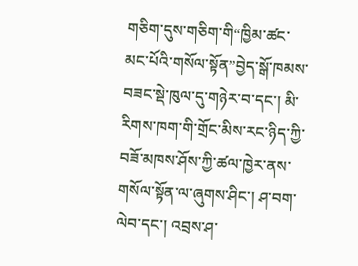གཅིག་དུས་གཅིག་གི“ཁྱིམ་ཚང་མང་པོའི་གསོལ་སྟོན”བྱེད་སྒོ་ཁམས་བཟང་སྡེ་ཁུལ་དུ་གཉེར་བ་དང་། མི་རིགས་ཁག་གི་གྲོང་མིས་རང་ཉིད་ཀྱི་བཟོ་མཁས་ཤོས་ཀྱི་ཚལ་ཁྱེར་ནས་གསོལ་སྟོན་ལ་ཞུགས་ཤིང་། ཤ་བག་ལེབ་དང་། འབྲས་ཤ་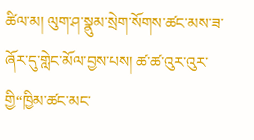ཚིལ་མ། ལུག་ཤ་སྣུམ་སྲེག་སོགས་ཚང་མས་ཟ་ཞོར་དུ་གླེང་མོལ་བྱས་པས། ཚ་ཚ་འུར་འུར་གྱི“ཁྱིམ་ཚང་མང་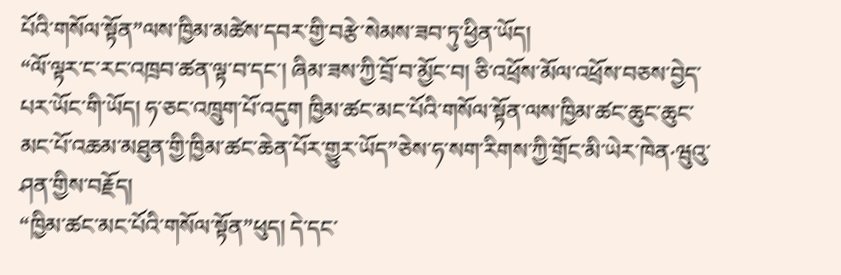པོའི་གསོལ་སྟོན”ལས་ཁྱིམ་མཚེས་དབར་གྱི་བརྩེ་སེམས་ཟབ་ཏུ་ཕྱིན་ཡོད།
“ལོ་ལྟར་ང་རང་འཁྲབ་ཚན་ལྟ་བ་དང་། ཞིམ་ཟས་ཀྱི་བྲོ་བ་མྱོང་བ། ཅི་འཕྲོས་མོལ་འཕྲོས་བཅས་བྱེད་པར་ཡོང་གི་ཡོད། ཧ་ཅང་འཁྲུག་པོ་འདུག ཁྱིམ་ཚང་མང་པོའི་གསོལ་སྟོན་ལས་ཁྱིམ་ཚང་ཆུང་ཆུང་མང་པོ་འཆམ་མཐུན་གྱི་ཁྱིམ་ཚང་ཆེན་པོར་གྱུར་ཡོད”ཅེས་ཧ་སག་རིགས་ཀྱི་གྲོང་མི་ཡེར་ཁེན·ཝུའུ་ཤན་གྱིས་བརྗོད།
“ཁྱིམ་ཚང་མང་པོའི་གསོལ་སྟོན”ཕུད། དེ་དང་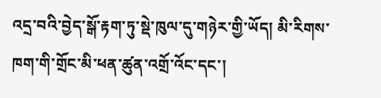འདྲ་བའི་བྱེད་སྒོ་རྟག་ཏུ་སྡེ་ཁུལ་དུ་གཉེར་གྱི་ཡོད། མི་རིགས་ཁག་གི་གྲོང་མི་ཕན་ཚུན་འགྲོ་འོང་དང་།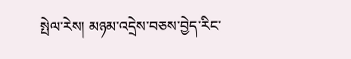སྤེལ་རེས། མཉམ་འདྲེས་བཅས་བྱེད་རིང་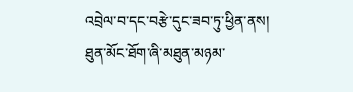འབྲེལ་བ་དང་བརྩེ་དུང་ཟབ་ཏུ་ཕྱིན་ནས། ཐུན་མོང་ཐོག་ཞི་མཐུན་མཉམ་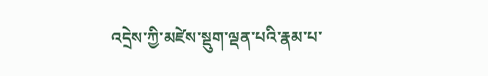འདྲེས་ཀྱི་མཛེས་སྡུག་ལྡན་པའི་རྣམ་པ་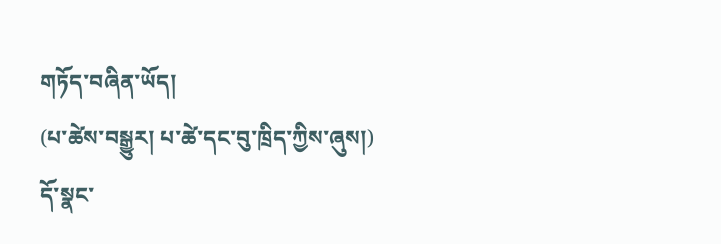གཏོད་བཞིན་ཡོད།
(པ་ཚེས་བསྒྱུར། པ་ཚེ་དང་བུ་ཁྲིད་ཀྱིས་ཞུས།)
དོ་སྣང་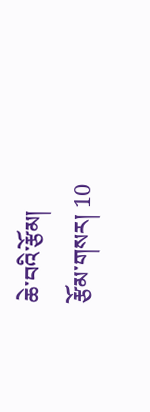ཆེ་བའི་རྩོམ།
རྩོམ་གསར། 10